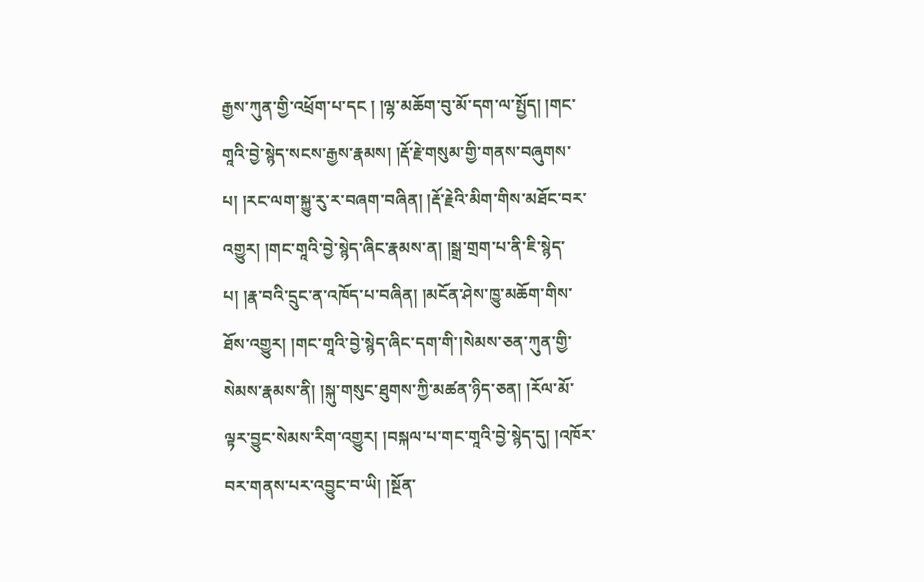རྒྱས་ཀུན་གྱི་འཕྲོག་པ་དང ། །ལྷ་མཆོག་བུ་མོ་དག་ལ་སྤྱོད། །གང་གཱའི་བྱེ་སྙེད་སངས་རྒྱས་རྣམས། །རྡོ་རྗེ་གསུམ་གྱི་གནས་བཞུགས་པ། །རང་ལག་སྐྱུ་རུ་ར་བཞག་བཞིན། །རྡོ་རྗེའི་མིག་གིས་མཐོང་བར་འགྱུར། །གང་གཱའི་བྱེ་སྙེད་ཞིང་རྣམས་ན། །སྒྲ་གྲག་པ་ནི་ཇི་སྙེད་པ། །རྣ་བའི་དྲུང་ན་འཁོད་པ་བཞིན། །མངོན་ཤེས་ཁྱུ་མཆོག་གིས་ཐོས་འགྱུར། །གང་གཱའི་བྱེ་སྙེད་ཞིང་དག་གི་།སེམས་ཅན་ཀུན་གྱི་སེམས་རྣམས་ནི། །སྐུ་གསུང་ཐུགས་ཀྱི་མཚན་ཉིད་ཅན། །རོལ་མོ་ལྟར་བྱུང་སེམས་རིག་འགྱུར། །བསྐལ་པ་གང་གཱའི་བྱེ་སྙེད་དུ། །འཁོར་བར་གནས་པར་འབྱུང་བ་ཡི། །སྔོན་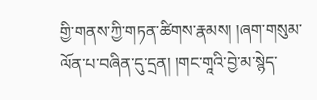གྱི་གནས་ཀྱི་གཏན་ཚིགས་རྣམས། །ཞག་གསུམ་ལོན་པ་བཞིན་དུ་དྲན། །གང་གཱའི་བྱེ་མ་སྙེད་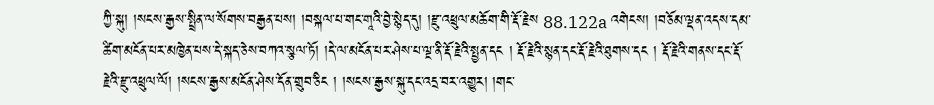ཀྱི་སྐུ། །སངས་རྒྱས་སྤྲིན་ལ་སོགས་བརྒྱན་པས། །བསྐལ་པ་གང་གཱའི་བྱེ་སྙེད་དུ། །རྫུ་འཕྲུལ་མཆོག་གི་རྡོ་རྗེས 88.122a འགེངས། །བཅོམ་ལྡན་འདས་དམ་ཚིག་མངོན་པར་མཁྱེན་པས་དེ་སྐད་ཅེས་བཀའ་སྩལ་ཏོ། །དེ་ལ་མངོན་པར་ཤེས་པ་ལྔ་ནི་རྡོ་རྗེའི་སྤྱན་དང ། རྡོ་རྗེའི་སྙན་དང་རྡོ་རྗེའི་ཐུགས་དང ། རྡོ་རྗེའི་གནས་དང་རྡོ་རྗེའི་རྫུ་འཕྲུལ་ལོ། །སངས་རྒྱས་མངོན་ཤེས་དོན་གྲུབ་ཅིང ། །སངས་རྒྱས་སྐུ་དང་འདྲ་བར་འགྱུར། །གང་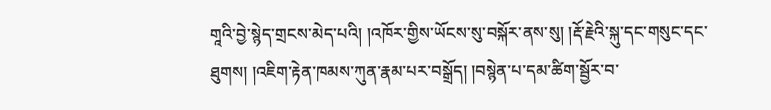གཱའི་བྱེ་སྙེད་གྲངས་མེད་པའི། །འཁོར་གྱིས་ཡོངས་སུ་བསྐོར་ནས་སུ། །རྡོ་རྗེའི་སྐུ་དང་གསུང་དང་ཐུགས། །འཇིག་རྟེན་ཁམས་ཀུན་རྣམ་པར་བསྒྲོད། །བསྙེན་པ་དམ་ཚིག་སྦྱོར་བ་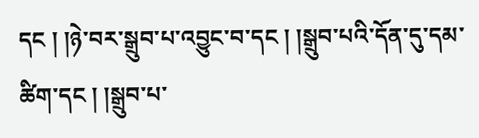དང ། །ཉེ་བར་སྒྲུབ་པ་འབྱུང་བ་དང ། །སྒྲུབ་པའི་དོན་དུ་དམ་ཚིག་དང ། །སྒྲུབ་པ་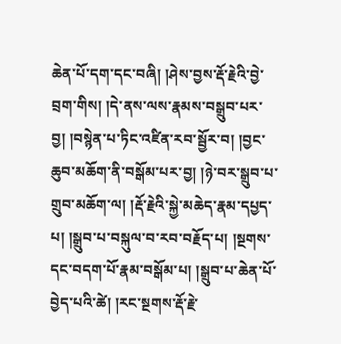ཆེན་པོ་དག་དང་བཞི། །ཤེས་བྱས་རྡོ་རྗེའི་བྱེ་བྲག་གིས། །དེ་ནས་ལས་རྣམས་བསྒྲུབ་པར་བྱ། །བསྙེན་པ་ཏིང་འཛིན་རབ་སྦྱོར་བ། །བྱང་ཆུབ་མཆོག་ནི་བསྒོམ་པར་བྱ། །ཉེ་བར་སྒྲུབ་པ་གྲུབ་མཆོག་ལ། །རྡོ་རྗེའི་སྐྱེ་མཆེད་རྣམ་དཔྱད་པ། །སྒྲུབ་པ་བསྐུལ་བ་རབ་བརྗོད་པ། །སྔགས་དང་བདག་པོ་རྣམ་བསྒོམ་པ། །སྒྲུབ་པ་ཆེན་པོ་བྱེད་པའི་ཚེ། །རང་སྔགས་རྡོ་རྗེ་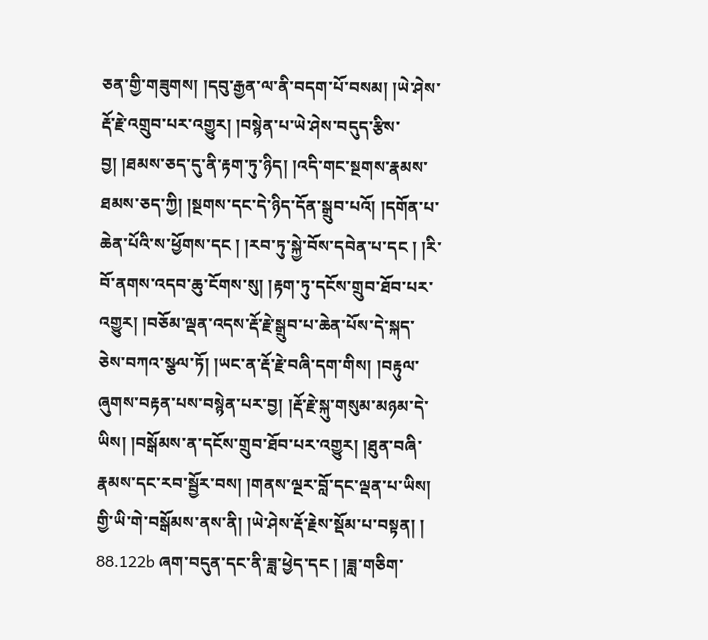ཅན་གྱི་གཟུགས། །དབུ་རྒྱན་ལ་ནི་བདག་པོ་བསམ། །ཡེ་ཤེས་རྡོ་རྗེ་འགྲུབ་པར་འགྱུར། །བསྙེན་པ་ཡེ་ཤེས་བདུད་རྩིས་བྱ། །ཐམས་ཅད་དུ་ནི་རྟག་ཏུ་ཉིད། །འདི་གང་སྔགས་རྣམས་ཐམས་ཅད་ཀྱི། །སྔགས་དང་དེ་ཉིད་དོན་སྒྲུབ་པའོ། །དགོན་པ་ཆེན་པོའི་ས་ཕྱོགས་དང ། །རབ་ཏུ་སྐྱེ་བོས་དབེན་པ་དང ། །རི་བོ་ནགས་འདབ་ཆུ་ངོགས་སུ། །རྟག་ཏུ་དངོས་གྲུབ་ཐོབ་པར་འགྱུར། །བཅོམ་ལྡན་འདས་རྡོ་རྗེ་སྒྲུབ་པ་ཆེན་པོས་དེ་སྐད་ཅེས་བཀའ་སྩལ་ཏོ། །ཡང་ན་རྡོ་རྗེ་བཞི་དག་གིས། །བརྟུལ་ཞུགས་བརྟན་པས་བསྙེན་པར་བྱ། །རྡོ་རྗེ་སྐུ་གསུམ་མཉམ་དེ་ཡིས། །བསྒོམས་ན་དངོས་གྲུབ་ཐོབ་པར་འགྱུར། །ཐུན་བཞི་རྣམས་དང་རབ་སྦྱོར་བས། །གནས་ལྔར་བློ་དང་ལྡན་པ་ཡིས། གྱི་ཡི་གེ་བསྒོམས་ནས་ནི། །ཡེ་ཤེས་རྡོ་རྗེས་སྡོམ་པ་བསྟན། ། 88.122b ཞག་བདུན་དང་ནི་ཟླ་ཕྱེད་དང ། །ཟླ་གཅིག་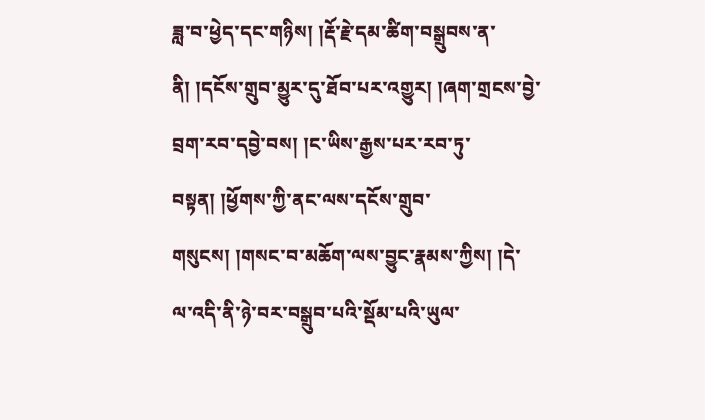ཟླ་བ་ཕྱེད་དང་གཉིས། །རྡོ་རྗེ་དམ་ཚིག་བསྒྲུབས་ན་ནི། །དངོས་གྲུབ་མྱུར་དུ་ཐོབ་པར་འགྱུར། །ཞག་གྲངས་བྱེ་བྲག་རབ་དབྱེ་བས། །ང་ཡིས་རྒྱས་པར་རབ་ཏུ་བསྟན། །ཕྱོགས་ཀྱི་ནང་ལས་དངོས་གྲུབ་གསུངས། །གསང་བ་མཆོག་ལས་བྱུང་རྣམས་ཀྱིས། །དེ་ལ་འདི་ནི་ཉེ་བར་བསྒྲུབ་པའི་སྡོམ་པའི་ཡུལ་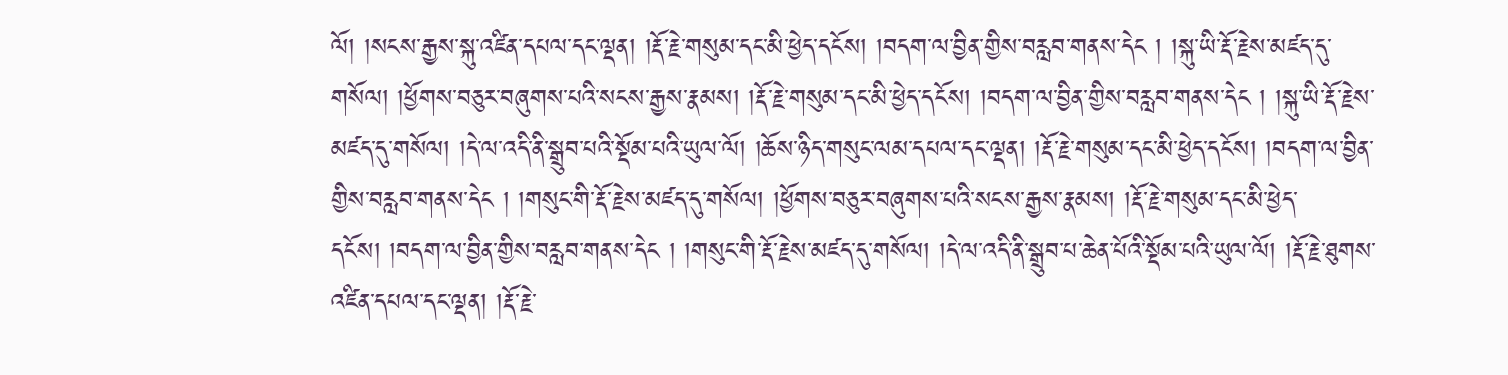ལོ། །སངས་རྒྱས་སྐུ་འཛིན་དཔལ་དང་ལྡན། །རྡོ་རྗེ་གསུམ་དང་མི་ཕྱེད་དངོས། །བདག་ལ་བྱིན་གྱིས་བརླབ་གནས་དེང ། །སྐུ་ཡི་རྡོ་རྗེས་མཛད་དུ་གསོལ། །ཕྱོགས་བཅུར་བཞུགས་པའི་སངས་རྒྱས་རྣམས། །རྡོ་རྗེ་གསུམ་དང་མི་ཕྱེད་དངོས། །བདག་ལ་བྱིན་གྱིས་བརླབ་གནས་དེང ། །སྐུ་ཡི་རྡོ་རྗེས་མཛད་དུ་གསོལ། །དེ་ལ་འདི་ནི་སྒྲུབ་པའི་སྡོམ་པའི་ཡུལ་ལོ། །ཆོས་ཉིད་གསུང་ལམ་དཔལ་དང་ལྡན། །རྡོ་རྗེ་གསུམ་དང་མི་ཕྱེད་དངོས། །བདག་ལ་བྱིན་གྱིས་བརླབ་གནས་དེང ། །གསུང་གི་རྡོ་རྗེས་མཛད་དུ་གསོལ། །ཕྱོགས་བཅུར་བཞུགས་པའི་སངས་རྒྱས་རྣམས། །རྡོ་རྗེ་གསུམ་དང་མི་ཕྱེད་དངོས། །བདག་ལ་བྱིན་གྱིས་བརླབ་གནས་དེང ། །གསུང་གི་རྡོ་རྗེས་མཛད་དུ་གསོལ། །དེ་ལ་འདི་ནི་སྒྲུབ་པ་ཆེན་པོའི་སྡོམ་པའི་ཡུལ་ལོ། །རྡོ་རྗེ་ཐུགས་འཛིན་དཔལ་དང་ལྡན། །རྡོ་རྗེ་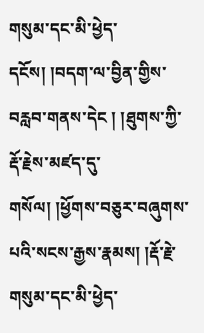གསུམ་དང་མི་ཕྱེད་དངོས། །བདག་ལ་བྱིན་གྱིས་བརླབ་གནས་དེང ། །ཐུགས་ཀྱི་རྡོ་རྗེས་མཛད་དུ་གསོལ། །ཕྱོགས་བཅུར་བཞུགས་པའི་སངས་རྒྱས་རྣམས། །རྡོ་རྗེ་གསུམ་དང་མི་ཕྱེད་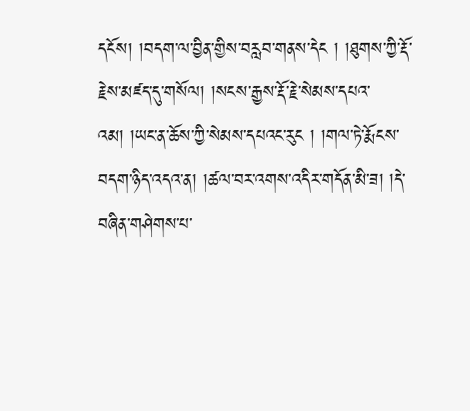དངོས། །བདག་ལ་བྱིན་གྱིས་བརླབ་གནས་དེང ། །ཐུགས་ཀྱི་རྡོ་རྗེས་མཛད་དུ་གསོལ། །སངས་རྒྱས་རྡོ་རྗེ་སེམས་དཔའ་འམ། །ཡང་ན་ཆོས་ཀྱི་སེམས་དཔའང་རུང ། །གལ་ཏེ་རྨོངས་བདག་ཉིད་འདའ་ན། །ཚལ་བར་འགས་འདིར་གདོན་མི་ཟ། །དེ་བཞིན་གཤེགས་པ་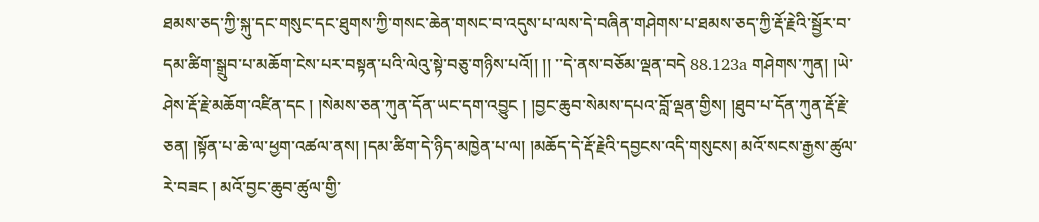ཐམས་ཅད་ཀྱི་སྐུ་དང་གསུང་དང་ཐུགས་ཀྱི་གསང་ཆེན་གསང་བ་འདུས་པ་ལས་དེ་བཞིན་གཤེགས་པ་ཐམས་ཅད་ཀྱི་རྡོ་རྗེའི་སྦྱོར་བ་དམ་ཚིག་སྒྲུབ་པ་མཆོག་ངེས་པར་བསྟན་པའི་ལེའུ་སྟེ་བཅུ་གཉིས་པའོ།། །། ་་དེ་ནས་བཅོམ་ལྡན་བདེ 88.123a གཤེགས་ཀུན། །ཡེ་ཤེས་རྡོ་རྗེ་མཆོག་འཛིན་དང ། །སེམས་ཅན་ཀུན་དོན་ཡང་དག་འབྱུང ། །བྱང་ཆུབ་སེམས་དཔའ་བློ་ལྡན་གྱིས། །ཐུབ་པ་དོན་ཀུན་རྡོ་རྗེ་ཅན། །སྟོན་པ་ཆེ་ལ་ཕྱག་འཚལ་ནས། །དམ་ཚིག་དེ་ཉིད་མཁྱེན་པ་ལ། །མཆོད་དེ་རྡོ་རྗེའི་དབྱངས་འདི་གསུངས། མའོ་སངས་རྒྱས་ཚུལ་རེ་བཟང ། མའོ་བྱང་ཆུབ་ཚུལ་གྱི་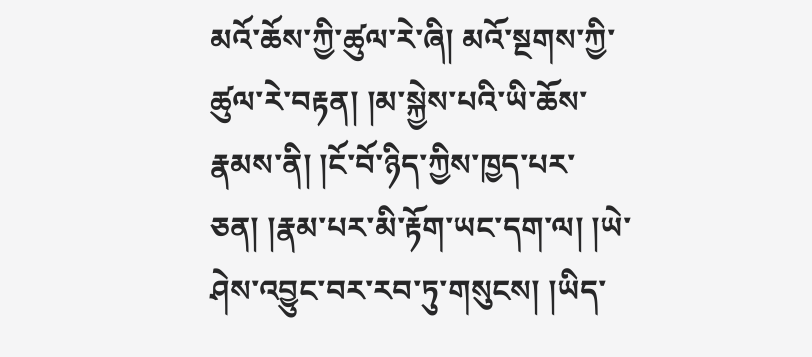མའོ་ཆོས་ཀྱི་ཚུལ་རེ་ཞི། མའོ་སྔགས་ཀྱི་ཚུལ་རེ་བརྟན། །མ་སྐྱེས་པའི་ཡི་ཆོས་རྣམས་ནི། །ངོ་བོ་ཉིད་ཀྱིས་ཁྱད་པར་ཅན། །རྣམ་པར་མི་རྟོག་ཡང་དག་ལ། །ཡེ་ཤེས་འབྱུང་བར་རབ་ཏུ་གསུངས། །ཡིད་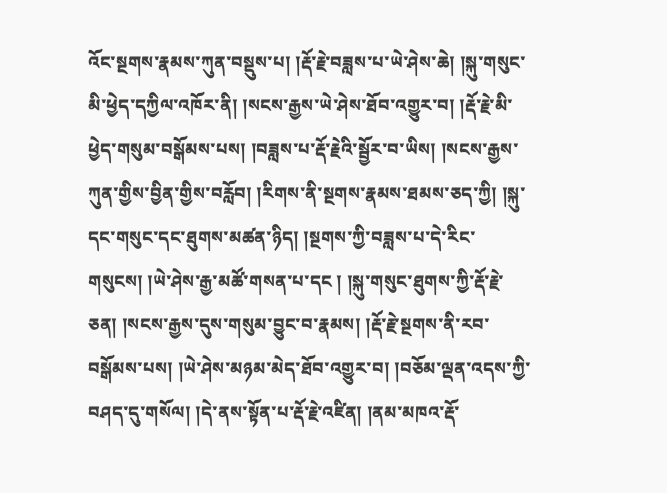འོང་སྔགས་རྣམས་ཀུན་བསྡུས་པ། །རྡོ་རྗེ་བཟླས་པ་ཡེ་ཤེས་ཆེ། །སྐུ་གསུང་མི་ཕྱེད་དཀྱིལ་འཁོར་ནི། །སངས་རྒྱས་ཡེ་ཤེས་ཐོབ་འགྱུར་བ། །རྡོ་རྗེ་མི་ཕྱེད་གསུམ་བསྒོམས་པས། །བཟླས་པ་རྡོ་རྗེའི་སྦྱོར་བ་ཡིས། །སངས་རྒྱས་ཀུན་གྱིས་བྱིན་གྱིས་བརློབ། །རིགས་ནི་སྔགས་རྣམས་ཐམས་ཅད་ཀྱི། །སྐུ་དང་གསུང་དང་ཐུགས་མཚན་ཉིད། །སྔགས་ཀྱི་བཟླས་པ་དེ་རིང་གསུངས། །ཡེ་ཤེས་རྒྱ་མཚོ་གསན་པ་དང ། །སྐུ་གསུང་ཐུགས་ཀྱི་རྡོ་རྗེ་ཅན། །སངས་རྒྱས་དུས་གསུམ་བྱུང་བ་རྣམས། །རྡོ་རྗེ་སྔགས་ནི་རབ་བསྒོམས་པས། །ཡེ་ཤེས་མཉམ་མེད་ཐོབ་འགྱུར་བ། །བཅོམ་ལྡན་འདས་ཀྱི་བཤད་དུ་གསོལ། །དེ་ནས་སྟོན་པ་རྡོ་རྗེ་འཛིན། །ནམ་མཁའ་རྡོ་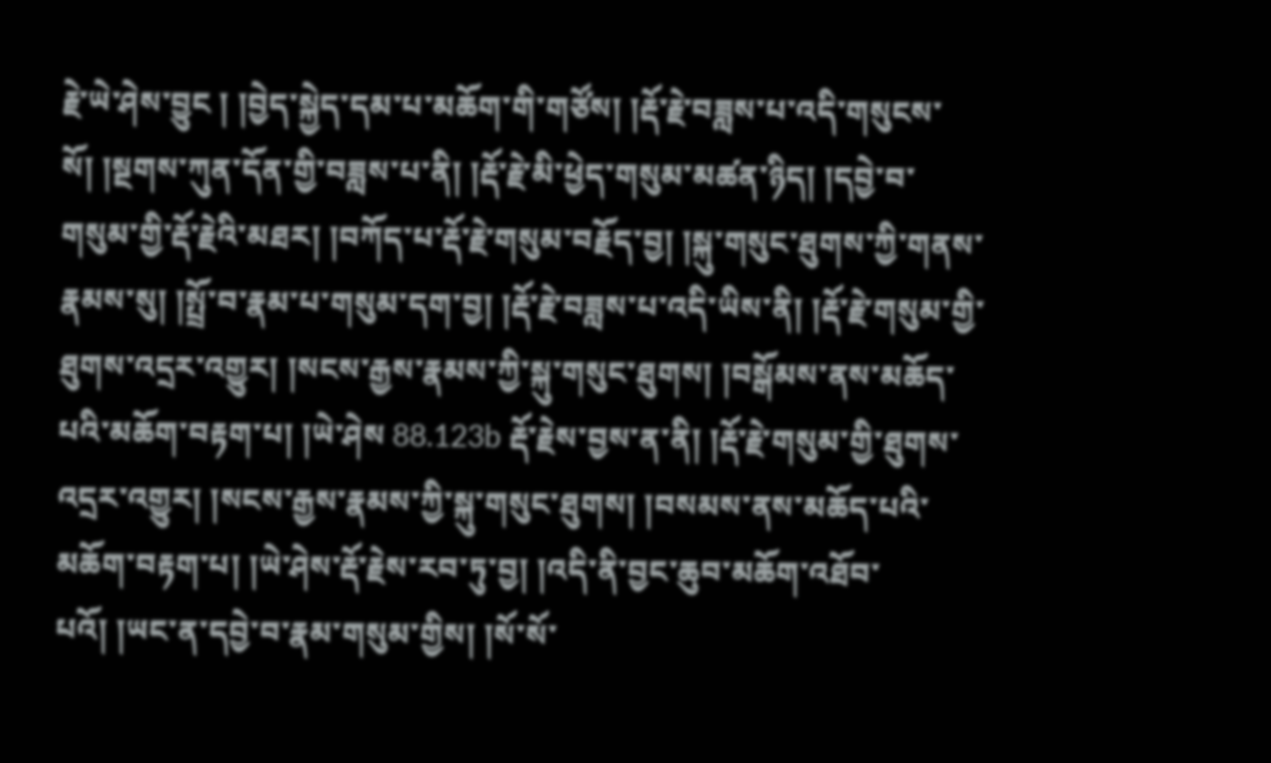རྗེ་ཡེ་ཤེས་བྱུང ། །བྱེད་སྐྱེད་དམ་པ་མཆོག་གི་གཙོས། །རྡོ་རྗེ་བཟླས་པ་འདི་གསུངས་སོ། །སྔགས་ཀུན་དོན་གྱི་བཟླས་པ་ནི། །རྡོ་རྗེ་མི་ཕྱེད་གསུམ་མཚན་ཉིད། །དབྱེ་བ་གསུམ་གྱི་རྡོ་རྗེའི་མཐར། །བཀོད་པ་རྡོ་རྗེ་གསུམ་བརྗོད་བྱ། །སྐུ་གསུང་ཐུགས་ཀྱི་གནས་རྣམས་སུ། །སྤྲོ་བ་རྣམ་པ་གསུམ་དག་བྱ། །རྡོ་རྗེ་བཟླས་པ་འདི་ཡིས་ནི། །རྡོ་རྗེ་གསུམ་གྱི་ཐུགས་འདྲར་འགྱུར། །སངས་རྒྱས་རྣམས་ཀྱི་སྐུ་གསུང་ཐུགས། །བསྒོམས་ནས་མཆོད་པའི་མཆོག་བརྟག་པ། །ཡེ་ཤེས 88.123b རྡོ་རྗེས་བྱས་ན་ནི། །རྡོ་རྗེ་གསུམ་གྱི་ཐུགས་འདྲར་འགྱུར། །སངས་རྒྱས་རྣམས་ཀྱི་སྐུ་གསུང་ཐུགས། །བསམས་ནས་མཆོད་པའི་མཆོག་བརྟག་པ། །ཡེ་ཤེས་རྡོ་རྗེས་རབ་ཏུ་བྱ། །འདི་ནི་བྱང་ཆུབ་མཆོག་འཐོབ་པའོ། །ཡང་ན་དབྱེ་བ་རྣམ་གསུམ་གྱིས། །སོ་སོ་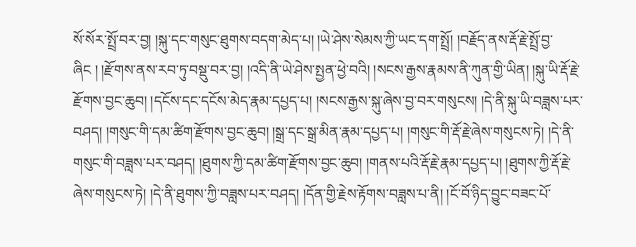སོ་སོར་སྤྲོ་བར་བྱ། །སྐུ་དང་གསུང་ཐུགས་བདག་མེད་པ། །ཡེ་ཤེས་སེམས་ཀྱི་ཡང་དག་སྤྲོ། །བརྗོད་ནས་རྡོ་རྗེ་སྤྲོ་བྱ་ཞིང ། །རྫོགས་ནས་རབ་ཏུ་བསྡུ་བར་བྱ། །འདི་ནི་ཡེ་ཤེས་སྤྱན་ཕྱེ་བའི། །སངས་རྒྱས་རྣམས་ནི་ཀུན་གྱི་ཡིན། །སྐུ་ཡི་རྡོ་རྗེ་རྫོགས་བྱང་ཆུབ། །དངོས་དང་དངོས་མེད་རྣམ་དཔྱད་པ། །སངས་རྒྱས་སྐུ་ཞེས་བྱ་བར་གསུངས། །དེ་ནི་སྐུ་ཡི་བཟླས་པར་བཤད། །གསུང་གི་དམ་ཚིག་རྫོགས་བྱང་ཆུབ། །སྒྲ་དང་སྒྲ་མིན་རྣམ་དཔྱད་པ། །གསུང་གི་རྡོ་རྗེ་ཞེས་གསུངས་ཏེ། །དེ་ནི་གསུང་གི་བཟླས་པར་བཤད། །ཐུགས་ཀྱི་དམ་ཚིག་རྫོགས་བྱང་ཆུབ། །གནས་པའི་རྡོ་རྗེ་རྣམ་དཔྱད་པ། །ཐུགས་ཀྱི་རྡོ་རྗེ་ཞེས་གསུངས་ཏེ། །དེ་ནི་ཐུགས་ཀྱི་བཟླས་པར་བཤད། །དོན་གྱི་རྗེས་རྟོགས་བཟླས་པ་ནི། །ངོ་བོ་ཉིད་བྱུང་བཟང་པོ་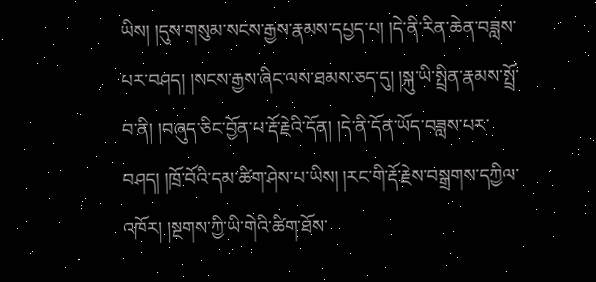ཡིས། །དུས་གསུམ་སངས་རྒྱས་རྣམས་དཔྱད་པ། །དེ་ནི་རིན་ཆེན་བཟླས་པར་བཤད། །སངས་རྒྱས་ཞིང་ལས་ཐམས་ཅད་དུ། །སྐུ་ཡི་སྤྲིན་རྣམས་སྤྲོ་བ་ནི། །བཞུད་ཅིང་བྱོན་པ་རྡོ་རྗེའི་དོན། །དེ་ནི་དོན་ཡོད་བཟླས་པར་བཤད། །ཁྲོ་བོའི་དམ་ཚིག་ཤེས་པ་ཡིས། །རང་གི་རྡོ་རྗེས་བསྒྲགས་དཀྱིལ་འཁོར། །སྔགས་ཀྱི་ཡི་གེའི་ཚིག་ཐོས་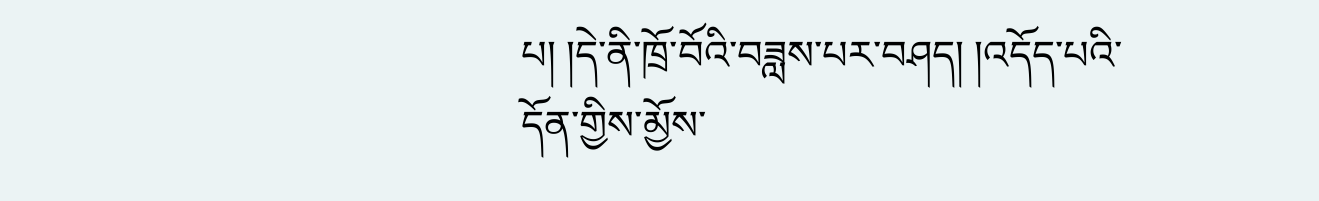པ། །དེ་ནི་ཁྲོ་བོའི་བཟླས་པར་བཤད། །འདོད་པའི་དོན་གྱིས་མྱོས་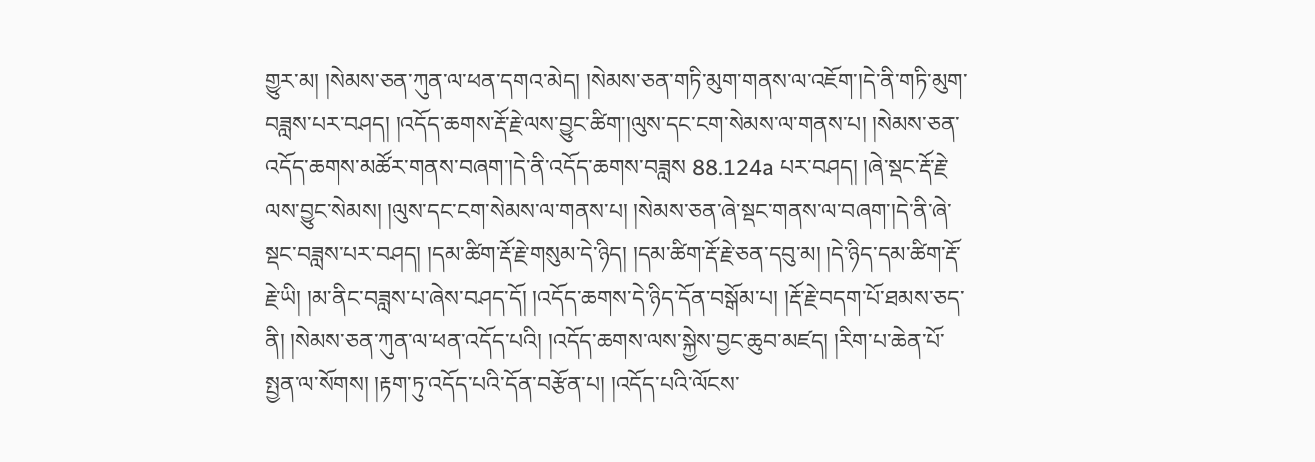གྱུར་མ། །སེམས་ཅན་ཀུན་ལ་ཕན་དགའ་མེད། །སེམས་ཅན་གཏི་མུག་གནས་ལ་འཇོག་།དེ་ནི་གཏི་མུག་བཟླས་པར་བཤད། །འདོད་ཆགས་རྡོ་རྗེ་ལས་བྱུང་ཚིག་།ལུས་དང་ངག་སེམས་ལ་གནས་པ། །སེམས་ཅན་འདོད་ཆགས་མཚོར་གནས་བཞག་།དེ་ནི་འདོད་ཆགས་བཟླས 88.124a པར་བཤད། །ཞེ་སྡང་རྡོ་རྗེ་ལས་བྱུང་སེམས། །ལུས་དང་ངག་སེམས་ལ་གནས་པ། །སེམས་ཅན་ཞེ་སྡང་གནས་ལ་བཞག་།དེ་ནི་ཞེ་སྡང་བཟླས་པར་བཤད། །དམ་ཚིག་རྡོ་རྗེ་གསུམ་དེ་ཉིད། །དམ་ཚིག་རྡོ་རྗེ་ཅན་དབུ་མ། །དེ་ཉིད་དམ་ཚིག་རྡོ་རྗེ་ཡི། །མ་ནིང་བཟླས་པ་ཞེས་བཤད་དོ། །འདོད་ཆགས་དེ་ཉིད་དོན་བསྒོམ་པ། །རྡོ་རྗེ་བདག་པོ་ཐམས་ཅད་ནི། །སེམས་ཅན་ཀུན་ལ་ཕན་འདོད་པའི། །འདོད་ཆགས་ལས་སྐྱེས་བྱང་ཆུབ་མཛད། །རིག་པ་ཆེན་པོ་སྤྱན་ལ་སོགས། །རྟག་ཏུ་འདོད་པའི་དོན་བརྩོན་པ། །འདོད་པའི་ལོངས་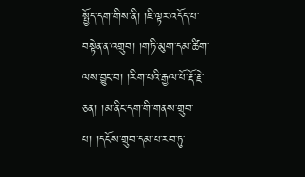སྤྱོད་དག་གིས་ནི། །ཇི་ལྟར་འདོད་པ་བསྟེན་ན་འགྲུབ། །གཏི་མུག་དམ་ཚིག་ལས་བྱུང་བ། །རིག་པའི་རྒྱལ་པོ་རྡོ་རྗེ་ཅན། །མ་ནིང་དག་གི་གནས་གྲུབ་པ། །དངོས་གྲུབ་དམ་པ་རབ་ཏུ་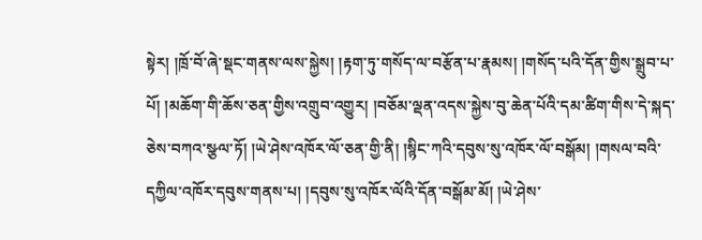སྟེར། །ཁྲོ་བོ་ཞེ་སྡང་གནས་ལས་སྐྱེས། །རྟག་ཏུ་གསོད་ལ་བརྩོན་པ་རྣམས། །གསོད་པའི་དོན་གྱིས་སྒྲུབ་པ་པོ། །མཆོག་གི་ཆོས་ཅན་གྱིས་འགྲུབ་འགྱུར། །བཅོམ་ལྡན་འདས་སྐྱེས་བུ་ཆེན་པོའི་དམ་ཚིག་གིས་དེ་སྐད་ཅེས་བཀའ་སྩལ་ཏོ། །ཡེ་ཤེས་འཁོར་ལོ་ཅན་གྱི་ནི། །སྙིང་ཀའི་དབུས་སུ་འཁོར་ལོ་བསྒོམ། །གསལ་བའི་དཀྱིལ་འཁོར་དབུས་གནས་པ། །དབུས་སུ་འཁོར་ལོའི་དོན་བསྒོམ་མོ། །ཡེ་ཤེས་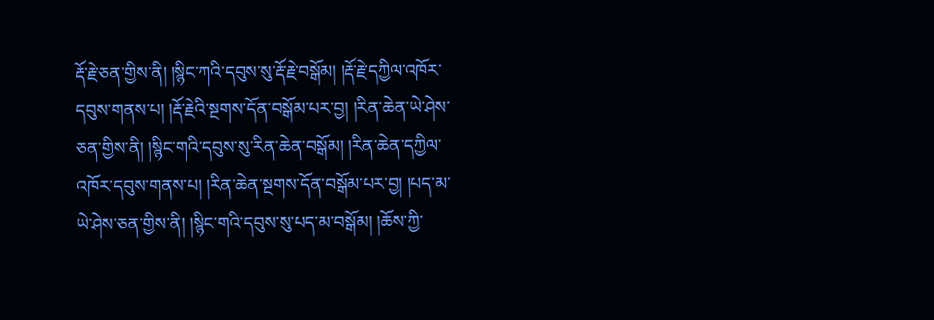རྡོ་རྗེ་ཅན་གྱིས་ནི། །སྙིང་ཀའི་དབུས་སུ་རྡོ་རྗེ་བསྒོམ། །རྡོ་རྗེ་དཀྱིལ་འཁོར་དབུས་གནས་པ། །རྡོ་རྗེའི་སྔགས་དོན་བསྒོམ་པར་བྱ། །རིན་ཆེན་ཡེ་ཤེས་ཅན་གྱིས་ནི། །སྙིང་གའི་དབུས་སུ་རིན་ཆེན་བསྒོམ། །རིན་ཆེན་དཀྱིལ་འཁོར་དབུས་གནས་པ། །རིན་ཆེན་སྔགས་དོན་བསྒོམ་པར་བྱ། །པད་མ་ཡེ་ཤེས་ཅན་གྱིས་ནི། །སྙིང་གའི་དབུས་སུ་པད་མ་བསྒོམ། །ཆོས་ཀྱི་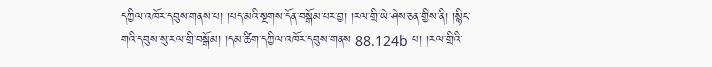དཀྱིལ་འཁོར་དབུས་གནས་པ། །པད་མའི་སྔགས་དོན་བསྒོམ་པར་བྱ། །རལ་གྲི་ཡེ་ཤེས་ཅན་གྱིས་ནི། །སྙིང་གའི་དབུས་སུ་རལ་གྲི་བསྒོམ། །དམ་ཚིག་དཀྱིལ་འཁོར་དབུས་གནས 88.124b པ། །རལ་གྲིའི་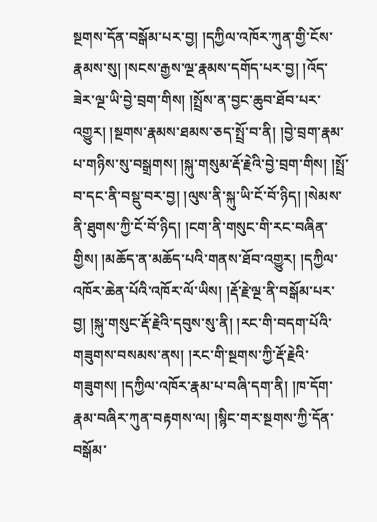སྔགས་དོན་བསྒོམ་པར་བྱ། །དཀྱིལ་འཁོར་ཀུན་གྱི་ངོས་རྣམས་སུ། །སངས་རྒྱས་ལྔ་རྣམས་དགོད་པར་བྱ། །འོད་ཟེར་ལྔ་ཡི་བྱེ་བྲག་གིས། །སྤྲོས་ན་བྱང་ཆུབ་ཐོབ་པར་འགྱུར། །སྔགས་རྣམས་ཐམས་ཅད་སྤྲོ་བ་ནི། །བྱེ་བྲག་རྣམ་པ་གཉིས་སུ་བསྒྲགས། །སྐུ་གསུམ་རྡོ་རྗེའི་བྱེ་བྲག་གིས། །སྤྲོ་བ་དང་ནི་བསྡུ་བར་བྱ། །ལུས་ནི་སྐུ་ཡི་ངོ་བོ་ཉིད། །སེམས་ནི་ཐུགས་ཀྱི་ངོ་བོ་ཉིད། །ངག་ནི་གསུང་གི་རང་བཞིན་གྱིས། །མཆོད་ན་མཆོད་པའི་གནས་ཐོབ་འགྱུར། །དཀྱིལ་འཁོར་ཆེན་པོའི་འཁོར་ལོ་ཡིས། །རྡོ་རྗེ་ལྔ་ནི་བསྒོམ་པར་བྱ། །སྐུ་གསུང་རྡོ་རྗེའི་དབུས་སུ་ནི། །རང་གི་བདག་པོའི་གཟུགས་བསམས་ནས། །རང་གི་སྔགས་ཀྱི་རྡོ་རྗེའི་གཟུགས། །དཀྱིལ་འཁོར་རྣམ་པ་བཞི་དག་ནི། །ཁ་དོག་རྣམ་བཞིར་ཀུན་བརྟགས་ལ། །སྙིང་གར་སྔགས་ཀྱི་དོན་བསྒོམ་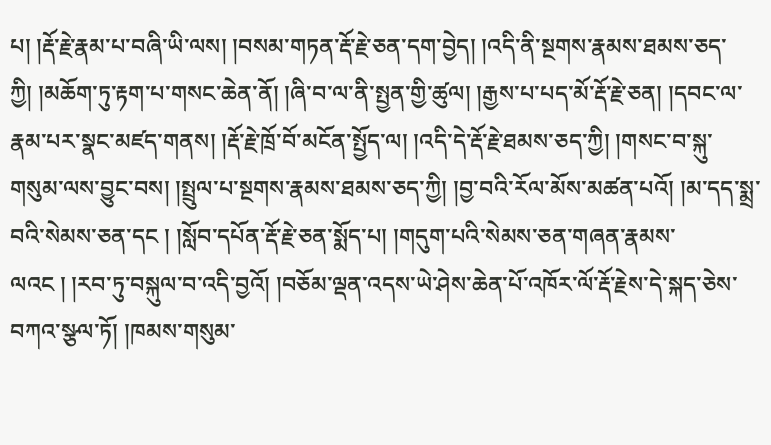པ། །རྡོ་རྗེ་རྣམ་པ་བཞི་ཡི་ལས། །བསམ་གཏན་རྡོ་རྗེ་ཅན་དག་བྱེད། །འདི་ནི་སྔགས་རྣམས་ཐམས་ཅད་ཀྱི། །མཆོག་ཏུ་རྟག་པ་གསང་ཆེན་ནོ། །ཞི་བ་ལ་ནི་སྤྱན་གྱི་ཚུལ། །རྒྱས་པ་པད་མོ་རྡོ་རྗེ་ཅན། །དབང་ལ་རྣམ་པར་སྣང་མཛད་གནས། །རྡོ་རྗེ་ཁྲོ་བོ་མངོན་སྤྱོད་ལ། །འདི་དེ་རྡོ་རྗེ་ཐམས་ཅད་ཀྱི། །གསང་བ་སྐུ་གསུམ་ལས་བྱུང་བས། །སྤྲུལ་པ་སྔགས་རྣམས་ཐམས་ཅད་ཀྱི། །བྱ་བའི་རོལ་མོས་མཚན་པའོ། །མ་དད་སྨྲ་བའི་སེམས་ཅན་དང ། །སློབ་དཔོན་རྡོ་རྗེ་ཅན་སྨོད་པ། །གདུག་པའི་སེམས་ཅན་གཞན་རྣམས་ལའང ། །རབ་ཏུ་བསྐུལ་བ་འདི་བྱའོ། །བཅོམ་ལྡན་འདས་ཡེ་ཤེས་ཆེན་པོ་འཁོར་ལོ་རྡོ་རྗེས་དེ་སྐད་ཅེས་བཀའ་སྩལ་ཏོ། །ཁམས་གསུམ་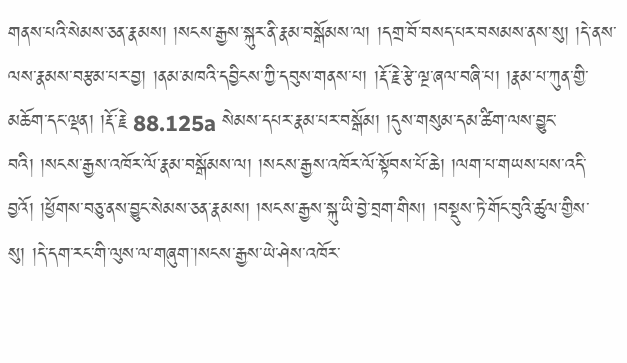གནས་པའི་སེམས་ཅན་རྣམས། །སངས་རྒྱས་སྐུར་ནི་རྣམ་བསྒོམས་ལ། །དགྲ་བོ་བསད་པར་བསམས་ནས་སུ། །དེ་ནས་ལས་རྣམས་བརྩམ་པར་བྱ། །ནམ་མཁའི་དབྱིངས་ཀྱི་དབུས་གནས་པ། །རྡོ་རྗེ་རྩེ་ལྔ་ཞལ་བཞི་པ། །རྣམ་པ་ཀུན་གྱི་མཆོག་དང་ལྡན། །རྡོ་རྗེ 88.125a སེམས་དཔར་རྣམ་པར་བསྒོམ། །དུས་གསུམ་དམ་ཚིག་ལས་བྱུང་བའི། །སངས་རྒྱས་འཁོར་ལོ་རྣམ་བསྒོམས་ལ། །སངས་རྒྱས་འཁོར་ལོ་སྟོབས་པོ་ཆེ། །ལག་པ་གཡས་པས་འདི་བྱའོ། །ཕྱོགས་བཅུ་ནས་བྱུང་སེམས་ཅན་རྣམས། །སངས་རྒྱས་སྐུ་ཡི་བྱེ་བྲག་གིས། །བསྡུས་ཏེ་གོང་བུའི་ཚུལ་གྱིས་སུ། །དེ་དག་རང་གི་ལུས་ལ་གཞུག་།སངས་རྒྱས་ཡེ་ཤེས་འཁོར་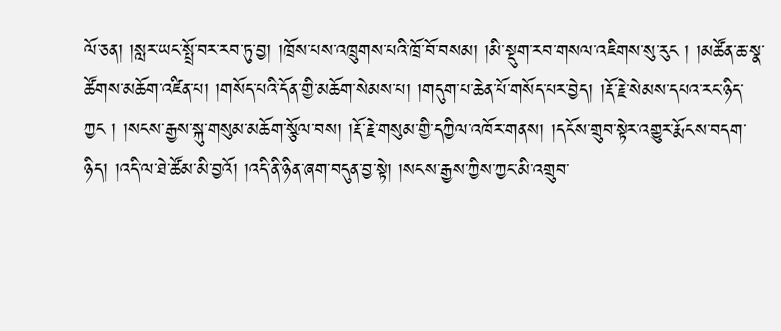ལོ་ཅན། །སླར་ཡང་སྤྲོ་བར་རབ་ཏུ་བྱ། །ཁྲོས་པས་འཁྲུགས་པའི་ཁྲོ་བོ་བསམ། །མི་སྡུག་རབ་གསལ་འཇིགས་སུ་རུང ། །མཚོན་ཆ་སྣ་ཚོགས་མཆོག་འཛིན་པ། །གསོད་པའི་དོན་གྱི་མཆོག་སེམས་པ། །གདུག་པ་ཆེན་པོ་གསོད་པར་བྱེད། །རྡོ་རྗེ་སེམས་དཔའ་རང་ཉིད་ཀྱང ། །སངས་རྒྱས་སྐུ་གསུམ་མཆོག་སྩོལ་བས། །རྡོ་རྗེ་གསུམ་གྱི་དཀྱིལ་འཁོར་གནས། །དངོས་གྲུབ་སྟེར་འགྱུར་རྨོངས་བདག་ཉིད། །འདི་ལ་ཐེ་ཚོམ་མི་བྱའོ། །འདི་ནི་ཉིན་ཞག་བདུན་བྱ་སྟེ། །སངས་རྒྱས་ཀྱིས་ཀྱང་མི་འགྲུབ་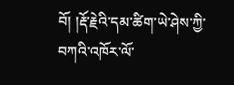བོ། །རྡོ་རྗེའི་དམ་ཚིག་ཡེ་ཤེས་ཀྱི་བཀའི་འཁོར་ལོ་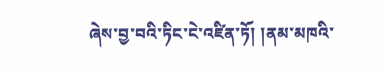ཞེས་བྱ་བའི་ཏིང་ངེ་འཛིན་ཏོ། །ནམ་མཁའི་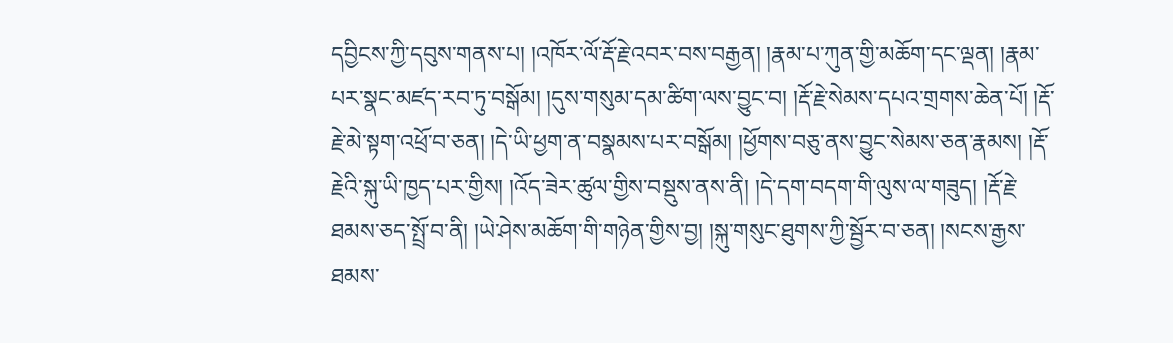དབྱིངས་ཀྱི་དབུས་གནས་པ། །འཁོར་ལོ་རྡོ་རྗེ་འབར་བས་བརྒྱན། །རྣམ་པ་ཀུན་གྱི་མཆོག་དང་ལྡན། །རྣམ་པར་སྣང་མཛད་རབ་ཏུ་བསྒོམ། །དུས་གསུམ་དམ་ཚིག་ལས་བྱུང་བ། །རྡོ་རྗེ་སེམས་དཔའ་གྲགས་ཆེན་པོ། །རྡོ་རྗེ་མེ་སྟག་འཕྲོ་བ་ཅན། །དེ་ཡི་ཕྱག་ན་བསྣམས་པར་བསྒོམ། །ཕྱོགས་བཅུ་ནས་བྱུང་སེམས་ཅན་རྣམས། །རྡོ་རྗེའི་སྐུ་ཡི་ཁྱད་པར་གྱིས། །འོད་ཟེར་ཚུལ་གྱིས་བསྡུས་ནས་ནི། །དེ་དག་བདག་གི་ལུས་ལ་གཟུད། །རྡོ་རྗེ་ཐམས་ཅད་སྤྲོ་བ་ནི། །ཡེ་ཤེས་མཆོག་གི་གཉེན་གྱིས་བྱ། །སྐུ་གསུང་ཐུགས་ཀྱི་སྦྱོར་བ་ཅན། །སངས་རྒྱས་ཐམས་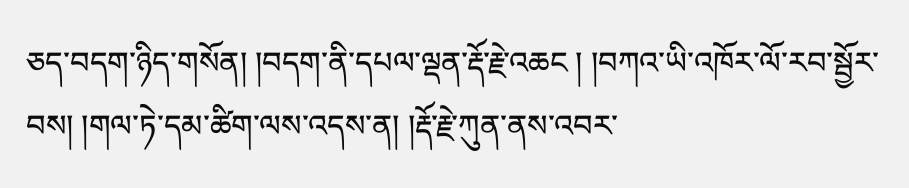ཅད་བདག་ཉིད་གསོན། །བདག་ནི་དཔལ་ལྡན་རྡོ་རྗེ་འཆང ། །བཀའ་ཡི་འཁོར་ལོ་རབ་སྦྱོར་བས། །གལ་ཏེ་དམ་ཚིག་ལས་འདས་ན། །རྡོ་རྗེ་ཀུན་ནས་འབར་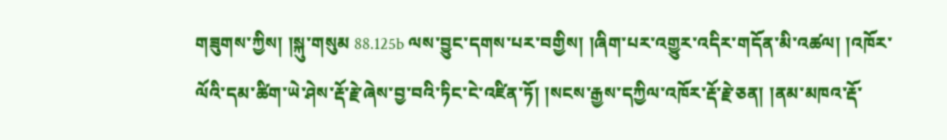གཟུགས་ཀྱིས། །སྐུ་གསུམ 88.125b ལས་བྱུང་དགས་པར་བགྱིས། །ཞིག་པར་འགྱུར་འདིར་གདོན་མི་འཚལ། །འཁོར་ལོའི་དམ་ཚིག་ཡེ་ཤེས་རྡོ་རྗེ་ཞེས་བྱ་བའི་ཏིང་ངེ་འཛིན་ཏོ། །སངས་རྒྱས་དཀྱིལ་འཁོར་རྡོ་རྗེ་ཅན། །ནམ་མཁའ་རྡོ་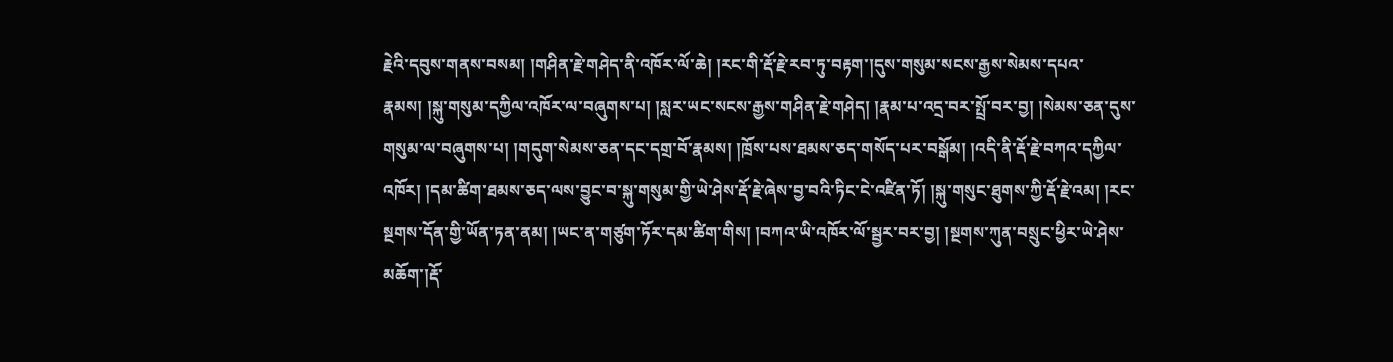རྗེའི་དབུས་གནས་བསམ། །གཤིན་རྗེ་གཤེད་ནི་འཁོར་ལོ་ཆེ། །རང་གི་རྡོ་རྗེ་རབ་ཏུ་བརྟག་།དུས་གསུམ་སངས་རྒྱས་སེམས་དཔའ་རྣམས། །སྐུ་གསུམ་དཀྱིལ་འཁོར་ལ་བཞུགས་པ། །སླར་ཡང་སངས་རྒྱས་གཤིན་རྗེ་གཤེད། །རྣམ་པ་འདྲ་བར་སྤྲོ་བར་བྱ། །སེམས་ཅན་དུས་གསུམ་ལ་བཞུགས་པ། །གདུག་སེམས་ཅན་དང་དགྲ་བོ་རྣམས། །ཁྲོས་པས་ཐམས་ཅད་གསོད་པར་བསྒོམ། །འདི་ནི་རྡོ་རྗེ་བཀའ་དཀྱིལ་འཁོར། །དམ་ཚིག་ཐམས་ཅད་ལས་བྱུང་བ་སྐུ་གསུམ་གྱི་ཡེ་ཤེས་རྡོ་རྗེ་ཞེས་བྱ་བའི་ཏིང་ངེ་འཛིན་ཏོ། །སྐུ་གསུང་ཐུགས་ཀྱི་རྡོ་རྗེ་འམ། །རང་སྔགས་དོན་གྱི་ཡོན་ཏན་ནམ། །ཡང་ན་གཙུག་ཏོར་དམ་ཚིག་གིས། །བཀའ་ཡི་འཁོར་ལོ་སྦྱར་བར་བྱ། །སྔགས་ཀུན་བསྲུང་ཕྱིར་ཡེ་ཤེས་མཆོག་།རྡོ་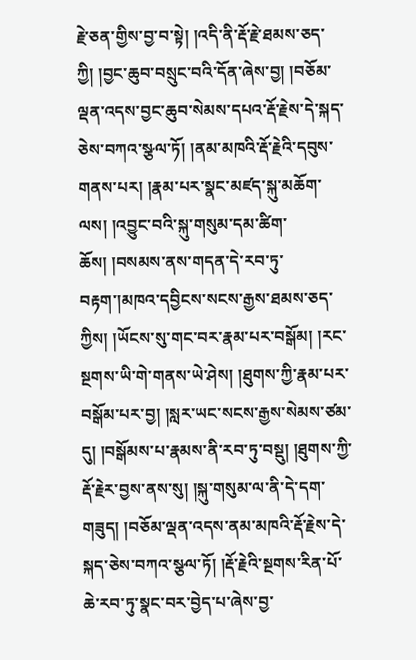རྗེ་ཅན་གྱིས་བྱ་བ་སྟེ། །འདི་ནི་རྡོ་རྗེ་ཐམས་ཅད་ཀྱི། །བྱང་ཆུབ་བསྲུང་བའི་དོན་ཞེས་བྱ། །བཅོམ་ལྡན་འདས་བྱང་ཆུབ་སེམས་དཔའ་རྡོ་རྗེས་དེ་སྐད་ཅེས་བཀའ་སྩལ་ཏོ། །ནམ་མཁའི་རྡོ་རྗེའི་དབུས་གནས་པར། །རྣམ་པར་སྣང་མཛད་སྐུ་མཆོག་ལས། །འབྱུང་བའི་སྐུ་གསུམ་དམ་ཚིག་ཆོས། །བསམས་ནས་གདན་དེ་རབ་ཏུ་བརྟག་།མཁའ་དབྱིངས་སངས་རྒྱས་ཐམས་ཅད་ཀྱིས། །ཡོངས་སུ་གང་བར་རྣམ་པར་བསྒོམ། །རང་སྔགས་ཡི་གེ་གནས་ཡེ་ཤེས། །ཐུགས་ཀྱི་རྣམ་པར་བསྒོམ་པར་བྱ། །སླར་ཡང་སངས་རྒྱས་སེམས་ཙམ་དུ། །བསྒོམས་པ་རྣམས་ནི་རབ་ཏུ་བསྡུ། །ཐུགས་ཀྱི་རྡོ་རྗེར་བྱས་ནས་སུ། །སྐུ་གསུམ་ལ་ནི་དེ་དག་གཟུད། །བཅོམ་ལྡན་འདས་ནམ་མཁའི་རྡོ་རྗེས་དེ་སྐད་ཅེས་བཀའ་སྩལ་ཏོ། །རྡོ་རྗེའི་སྔགས་རིན་པོ་ཆེ་རབ་ཏུ་སྣང་བར་བྱེད་པ་ཞེས་བྱ་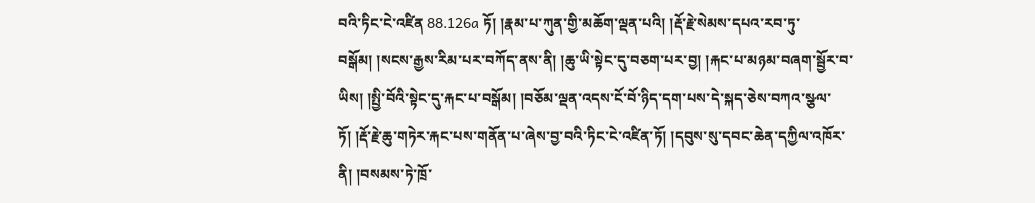བའི་ཏིང་ངེ་འཛིན 88.126a ཏོ། །རྣམ་པ་ཀུན་གྱི་མཆོག་ལྡན་པའི། །རྡོ་རྗེ་སེམས་དཔའ་རབ་ཏུ་བསྒོམ། །སངས་རྒྱས་རིམ་པར་བཀོད་ནས་ནི། །ཆུ་ཡི་སྟེང་དུ་བཅག་པར་བྱ། །རྐང་པ་མཉམ་བཞག་སྦྱོར་བ་ཡིས། །སྤྱི་བོའི་སྟེང་དུ་རྐང་པ་བསྒོམ། །བཅོམ་ལྡན་འདས་ངོ་བོ་ཉིད་དག་པས་དེ་སྐད་ཅེས་བཀའ་སྩལ་ཏོ། །རྡོ་རྗེ་ཆུ་གཏེར་རྐང་པས་གནོན་པ་ཞེས་བྱ་བའི་ཏིང་ངེ་འཛིན་ཏོ། །དབུས་སུ་དབང་ཆེན་དཀྱིལ་འཁོར་ནི། །བསམས་ཏེ་ཁྲོ་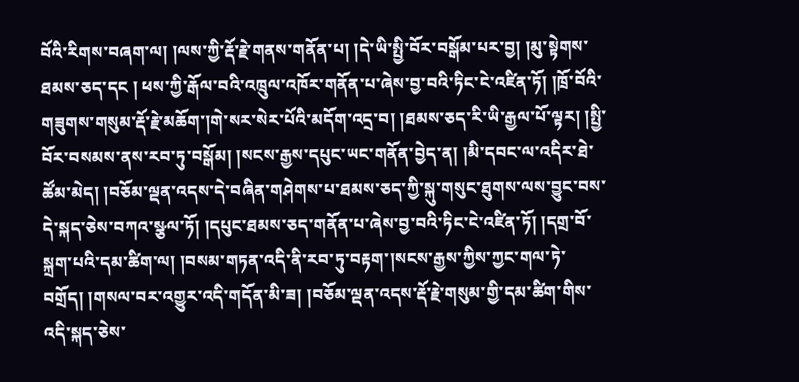བོའི་རིགས་བཞག་ལ། །ལས་ཀྱི་རྡོ་རྗེ་གནས་གནོན་པ། །དེ་ཡི་སྤྱི་བོར་བསྒོམ་པར་བྱ། །མུ་སྟེགས་ཐམས་ཅད་དང ། ཕས་ཀྱི་རྒོལ་བའི་འཁྲུལ་འཁོར་གནོན་པ་ཞེས་བྱ་བའི་ཏིང་ངེ་འཛིན་ཏོ། །ཁྲོ་བོའི་གཟུགས་གསུམ་རྡོ་རྗེ་མཆོག་།གེ་སར་སེར་པོའི་མདོག་འདྲ་བ། །ཐམས་ཅད་རི་ཡི་རྒྱལ་པོ་ལྟར། །སྤྱི་བོར་བསམས་ནས་རབ་ཏུ་བསྒོམ། །སངས་རྒྱས་དཔུང་ཡང་གནོན་བྱེད་ན། །མི་དབང་ལ་འདིར་ཐེ་ཚོམ་མེད། །བཅོམ་ལྡན་འདས་དེ་བཞིན་གཤེགས་པ་ཐམས་ཅད་ཀྱི་སྐུ་གསུང་ཐུགས་ལས་བྱུང་བས་དེ་སྐད་ཅེས་བཀའ་སྩལ་ཏོ། །དཔུང་ཐམས་ཅད་གནོན་པ་ཞེས་བྱ་བའི་ཏིང་ངེ་འཛིན་ཏོ། །དགྲ་བོ་སྐྲག་པའི་དམ་ཚིག་ལ། །བསམ་གཏན་འདི་ནི་རབ་ཏུ་བརྟག་།སངས་རྒྱས་ཀྱིས་ཀྱང་གལ་ཏེ་བགྲོད། །གསལ་བར་འགྱུར་འདི་གདོན་མི་ཟ། །བཅོམ་ལྡན་འདས་རྡོ་རྗེ་གསུམ་གྱི་དམ་ཚིག་གིས་འདི་སྐད་ཅེས་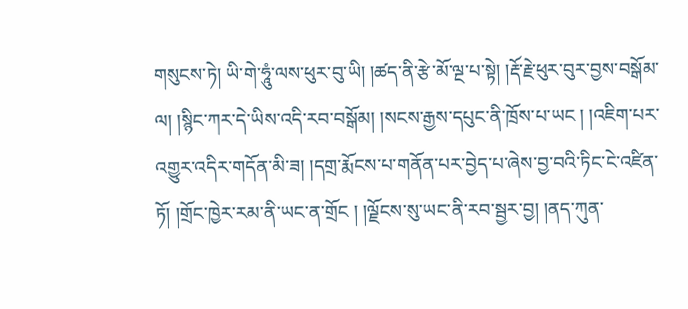གསུངས་ཏེ། ཡི་གེ་ཧཱུཾ་ལས་ཕུར་བུ་ཡི། །ཚད་ནི་རྩེ་མོ་ལྔ་པ་སྟེ། །རྡོ་རྗེ་ཕུར་བུར་བྱས་བསྒོམ་ལ། །སྙིང་ཀར་དེ་ཡིས་འདི་རབ་བསྒོམ། །སངས་རྒྱས་དཔུང་ནི་ཁྲོས་པ་ཡང ། །འཇིག་པར་འགྱུར་འདིར་གདོན་མི་ཟ། །དགྲ་རྨོངས་པ་གནོན་པར་བྱེད་པ་ཞེས་བྱ་བའི་ཏིང་ངེ་འཛིན་ཏོ། །གྲོང་ཁྱེར་རམ་ནི་ཡང་ན་གྲོང ། །ལྗོངས་སུ་ཡང་ནི་རབ་སྦྱར་བྱ། །ནད་ཀུན་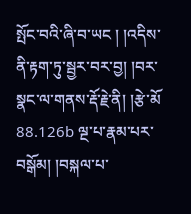སྤོང་བའི་ཞི་བ་ཡང ། །འདིས་ནི་རྟག་ཏུ་སྦྱར་བར་བྱ། །བར་སྣང་ལ་གནས་རྡོ་རྗེ་ནི། །རྩེ་མོ 88.126b ལྔ་པ་རྣམ་པར་བསྒོམ། །བསྐལ་པ་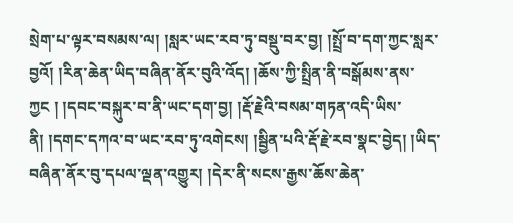སྲེག་པ་ལྟར་བསམས་ལ། །སླར་ཡང་རབ་ཏུ་བསྡུ་བར་བྱ། །སྤྲོ་བ་དག་ཀྱང་སླར་བྱའོ། །རིན་ཆེན་ཡིད་བཞིན་ནོར་བུའི་འོད། །ཆོས་ཀྱི་སྤྲིན་ནི་བསྒོམས་ནས་ཀྱང ། །དབང་བསྐུར་བ་ནི་ཡང་དག་བྱ། །རྡོ་རྗེའི་བསམ་གཏན་འདི་ཡིས་ནི། །དགང་དཀའ་བ་ཡང་རབ་ཏུ་འགེངས། །སྦྱིན་པའི་རྡོ་རྗེ་རབ་སྣང་བྱེད། །ཡིད་བཞིན་ནོར་བུ་དཔལ་ལྡན་འགྱུར། །དེར་ནི་སངས་རྒྱས་ཆོས་ཆེན་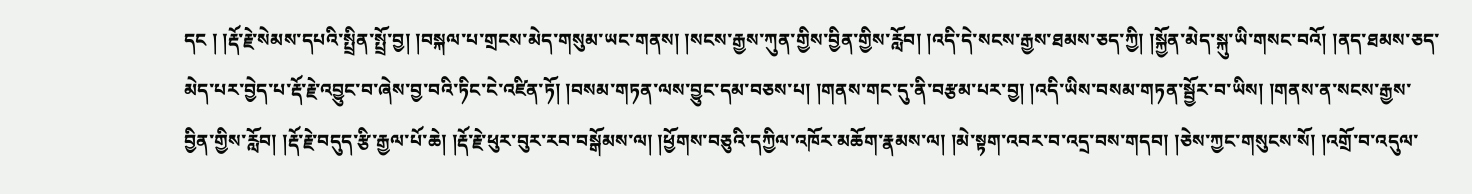དང ། །རྡོ་རྗེ་སེམས་དཔའི་སྤྲིན་སྤྲོ་བྱ། །བསྐལ་པ་གྲངས་མེད་གསུམ་ཡང་གནས། །སངས་རྒྱས་ཀུན་གྱིས་བྱིན་གྱིས་རློབ། །འདི་དེ་སངས་རྒྱས་ཐམས་ཅད་ཀྱི། །སྐྱོན་མེད་སྐུ་ཡི་གསང་བའོ། །ནད་ཐམས་ཅད་མེད་པར་བྱེད་པ་རྡོ་རྗེ་འབྱུང་བ་ཞེས་བྱ་བའི་ཏིང་ངེ་འཛིན་ཏོ། །བསམ་གཏན་ལས་བྱུང་དམ་བཅས་པ། །གནས་གང་དུ་ནི་བརྩམ་པར་བྱ། །འདི་ཡིས་བསམ་གཏན་སྦྱོར་བ་ཡིས། །གནས་ན་སངས་རྒྱས་བྱིན་གྱིས་རློབ། །རྡོ་རྗེ་བདུད་རྩི་རྒྱལ་པོ་ཆེ། །རྡོ་རྗེ་ཕུར་བུར་རབ་བསྒོམས་ལ། །ཕྱོགས་བཅུའི་དཀྱིལ་འཁོར་མཆོག་རྣམས་ལ། །མེ་སྟག་འབར་བ་འདྲ་བས་གདབ། །ཅེས་ཀྱང་གསུངས་སོ། །འགྲོ་བ་འདུལ་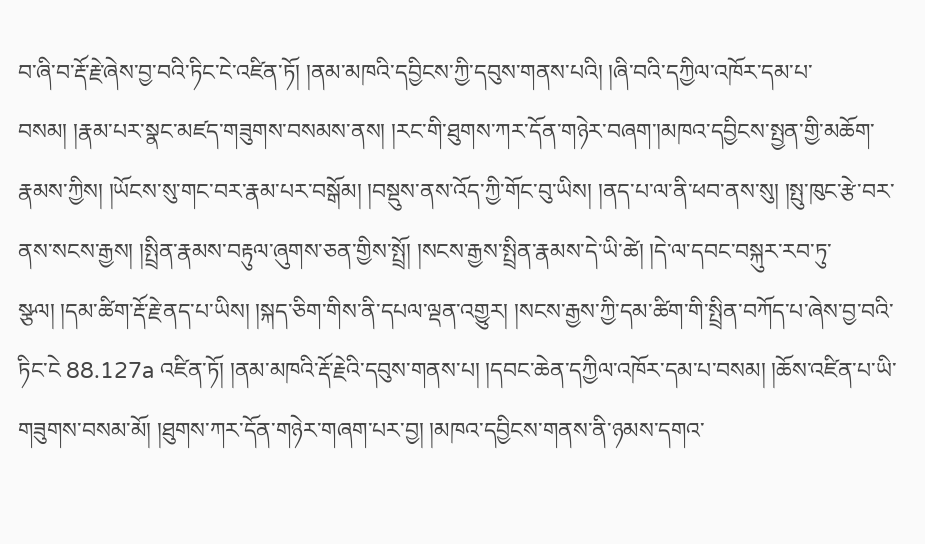བ་ཞི་བ་རྡོ་རྗེ་ཞེས་བྱ་བའི་ཏིང་ངེ་འཛིན་ཏོ། །ནམ་མཁའི་དབྱིངས་ཀྱི་དབུས་གནས་པའི། །ཞི་བའི་དཀྱིལ་འཁོར་དམ་པ་བསམ། །རྣམ་པར་སྣང་མཛད་གཟུགས་བསམས་ནས། །རང་གི་ཐུགས་ཀར་དོན་གཉེར་བཞག་།མཁའ་དབྱིངས་སྤྱན་གྱི་མཆོག་རྣམས་ཀྱིས། །ཡོངས་སུ་གང་བར་རྣམ་པར་བསྒོམ། །བསྡུས་ནས་འོད་ཀྱི་གོང་བུ་ཡིས། །ནད་པ་ལ་ནི་ཕབ་ནས་སུ། །སྤུ་ཁུང་རྩེ་བར་ནས་སངས་རྒྱས། །སྤྲིན་རྣམས་བརྟུལ་ཞུགས་ཅན་གྱིས་སྤྲོ། །སངས་རྒྱས་སྤྲིན་རྣམས་དེ་ཡི་ཚེ། །དེ་ལ་དབང་བསྐུར་རབ་ཏུ་སྩལ། །དམ་ཚིག་རྡོ་རྗེ་ནད་པ་ཡིས། །སྐད་ཅིག་གིས་ནི་དཔལ་ལྡན་འགྱུར། །སངས་རྒྱས་ཀྱི་དམ་ཚིག་གི་སྤྲིན་བཀོད་པ་ཞེས་བྱ་བའི་ཏིང་ངེ 88.127a འཛིན་ཏོ། །ནམ་མཁའི་རྡོ་རྗེའི་དབུས་གནས་པ། །དབང་ཆེན་དཀྱིལ་འཁོར་དམ་པ་བསམ། །ཆོས་འཛིན་པ་ཡི་གཟུགས་བསམ་མོ། །ཐུགས་ཀར་དོན་གཉེར་གཞག་པར་བྱ། །མཁའ་དབྱིངས་གནས་ནི་ཉམས་དགའ་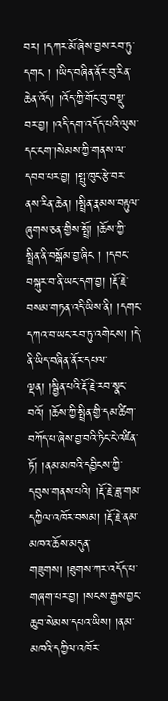བར། །དཀར་མོ་ཞེས་བྱས་རབ་ཏུ་དགང ། །ཡིད་བཞིན་ནོར་བུ་རིན་ཆེན་འོད། །འོད་ཀྱི་གོང་བུ་བསྡུ་བར་བྱ། །འདི་དག་འདོད་པའི་ལུས་དང་ངག་།སེམས་ཀྱི་གནས་ལ་དབབ་པར་བྱ། །སྤུ་ཁུང་རྩེ་བར་ནས་རིན་ཆེན། །སྤྲིན་རྣམས་བརྟུལ་ཞུགས་ཅན་གྱིས་སྤྲོ། །ཆོས་ཀྱི་སྤྲིན་ནི་བསྒོམ་བྱ་ཞིང ། །དབང་བསྐུར་བ་ནི་ཡང་དག་བྱ། །རྡོ་རྗེ་བསམ་གཏན་འདི་ཡིས་ནི། །དགང་དཀའ་བ་ཡང་རབ་ཏུ་འགེངས། །དེ་ནི་ཡིད་བཞིན་ནོར་དཔལ་ལྡན། །སྦྱིན་པའི་རྡོ་རྗེ་རབ་སྣང་བའོ། །ཆོས་ཀྱི་སྤྲིན་གྱི་དམ་ཚིག་བཀོད་པ་ཞེས་བྱ་བའི་ཏིང་ངེ་འཛིན་ཏོ། །ནམ་མཁའི་དབྱིངས་ཀྱི་དབུས་གནས་པའི། །རྡོ་རྗེ་ཟླ་གམ་དཀྱིལ་འཁོར་བསམ། །རྡོ་རྗེ་ནམ་མཁའ་ཆོས་མདུན་གཟུགས། །ཐུགས་ཀར་འདོད་པ་གཞག་པར་བྱ། །སངས་རྒྱས་བྱང་ཆུབ་སེམས་དཔའ་ཡིས། །ནམ་མཁའི་དཀྱིལ་འཁོར་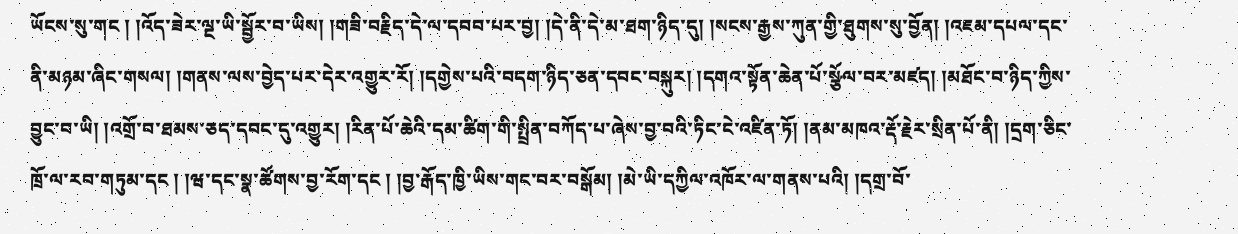ཡོངས་སུ་གང ། །འོད་ཟེར་ལྔ་ཡི་སྦྱོར་བ་ཡིས། །གཟི་བརྗིད་དེ་ལ་དབབ་པར་བྱ། །དེ་ནི་དེ་མ་ཐག་ཉིད་དུ། །སངས་རྒྱས་ཀུན་གྱི་ཐུགས་སུ་བྱོན། །འཇམ་དཔལ་དང་ནི་མཉམ་ཞིང་གསལ། །གནས་ལས་བྱེད་པར་དེར་འགྱུར་རོ། །དགྱེས་པའི་བདག་ཉིད་ཅན་དབང་བསྐུར། །དགའ་སྟོན་ཆེན་པོ་སྩོལ་བར་མཛད། །མཐོང་བ་ཉིད་ཀྱིས་བྱུང་བ་ཡི། །འགྲོ་བ་ཐམས་ཅད་དབང་དུ་འགྱུར། །རིན་པོ་ཆེའི་དམ་ཚིག་གི་སྤྲིན་བཀོད་པ་ཞེས་བྱ་བའི་ཏིང་ངེ་འཛིན་ཏོ། །ནམ་མཁའ་རྡོ་རྗེར་སྲིན་པོ་ནི། །དྲག་ཅིང་ཁྲོ་ལ་རབ་གཏུམ་དང ། །ཝ་དང་སྣ་ཚོགས་བྱ་རོག་དང ། །བྱ་རྒོད་ཁྱི་ཡིས་གང་བར་བསྒོམ། །མེ་ཡི་དཀྱིལ་འཁོར་ལ་གནས་པའི། །དགྲ་བོ་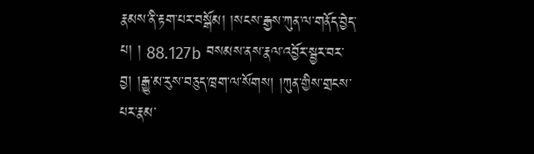རྣམས་ནི་རྟག་པར་བསྒོམ། །སངས་རྒྱས་ཀུན་ལ་གནོད་བྱེད་པ། ། 88.127b བསམས་ནས་རྣལ་འབྱོར་སྦྱར་བར་བྱ། །རྒྱུ་མ་རུས་བཅུད་ཁྲག་ལ་སོགས། །ཀུན་གྱིས་གྲངས་པར་རྣམ་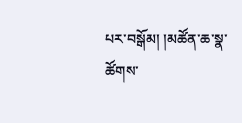པར་བསྒོམ། །མཚོན་ཆ་སྣ་ཚོགས་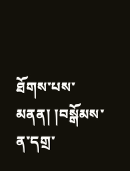ཐོགས་པས་མནན། །བསྒོམས་ན་དགྲ་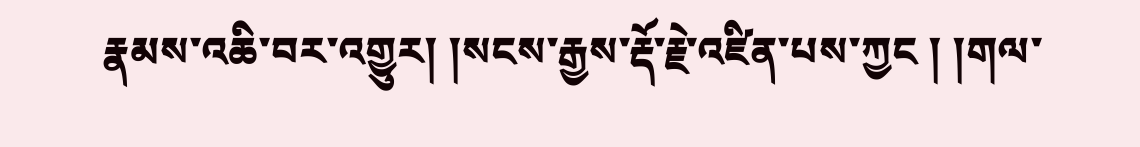རྣམས་འཆི་བར་འགྱུར། །སངས་རྒྱས་རྡོ་རྗེ་འཛིན་པས་ཀྱང ། །གལ་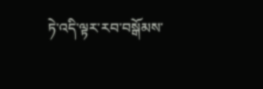ཏེ་འདི་ལྟར་རབ་བསྒོམས་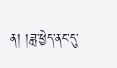ན། །ཟླ་ཕྱེད་ནང་དུ་